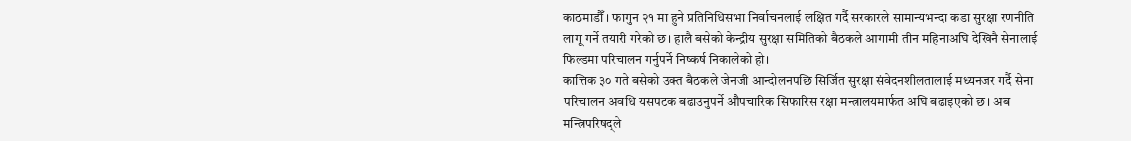काठमाडौँ । फागुन २१ मा हुने प्रतिनिधिसभा निर्वाचनलाई लक्षित गर्दै सरकारले सामान्यभन्दा कडा सुरक्षा रणनीति लागू गर्ने तयारी गरेको छ। हालै बसेको केन्द्रीय सुरक्षा समितिको बैठकले आगामी तीन महिनाअघि देखिनै सेनालाई फिल्डमा परिचालन गर्नुपर्ने निष्कर्ष निकालेको हो।
कात्तिक ३० गते बसेको उक्त बैठकले जेनजी आन्दोलनपछि सिर्जित सुरक्षा संवेदनशीलतालाई मध्यनजर गर्दै सेना परिचालन अवधि यसपटक बढाउनुपर्ने औपचारिक सिफारिस रक्षा मन्त्रालयमार्फत अघि बढाइएको छ। अब मन्त्रिपरिषद्ले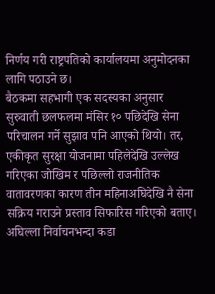निर्णय गरी राष्ट्रपतिको कार्यालयमा अनुमोदनका लागि पठाउने छ।
बैठकमा सहभागी एक सदस्यका अनुसार सुरुवाती छलफलमा मंसिर १० पछिदेखि सेना परिचालन गर्ने सुझाव पनि आएको थियो। तर, एकीकृत सुरक्षा योजनामा पहिलेदेखि उल्लेख गरिएका जोखिम र पछिल्लो राजनीतिक वातावरणका कारण तीन महिनाअघिदेखि नै सेना सक्रिय गराउने प्रस्ताव सिफारिस गरिएको बताए।
अघिल्ला निर्वाचनभन्दा कडा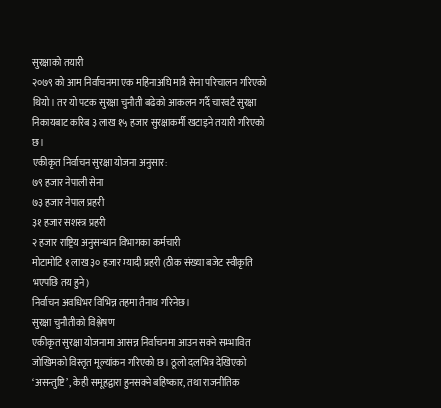सुरक्षाको तयारी
२०७९ को आम निर्वाचनमा एक महिनाअघि मात्रै सेना परिचालन गरिएको थियो। तर यो पटक सुरक्षा चुनौती बढेको आकलन गर्दै चारवटै सुरक्षा निकायबाट करिब ३ लाख १५ हजार सुरक्षाकर्मी खटाइने तयारी गरिएको छ।
एकीकृत निर्वाचन सुरक्षा योजना अनुसार:
७९ हजार नेपाली सेना
७३ हजार नेपाल प्रहरी
३१ हजार सशस्त्र प्रहरी
२ हजार राष्ट्रिय अनुसन्धान विभागका कर्मचारी
मोटामोटि १ लाख ३० हजार म्यादी प्रहरी (ठीक संख्या बजेट स्वीकृति भएपछि तय हुने)
निर्वाचन अवधिभर विभिन्न तहमा तैनाथ गरिनेछ।
सुरक्षा चुनौतीको विश्लेषण
एकीकृत सुरक्षा योजनामा आसन्न निर्वाचनमा आउन सक्ने सम्भावित जोखिमको विस्तृत मूल्यांकन गरिएको छ। ठूलो दलभित्र देखिएको ‘असन्तुष्टि’, केही समूहद्वारा हुनसक्ने बहिष्कार, तथा राजनीतिक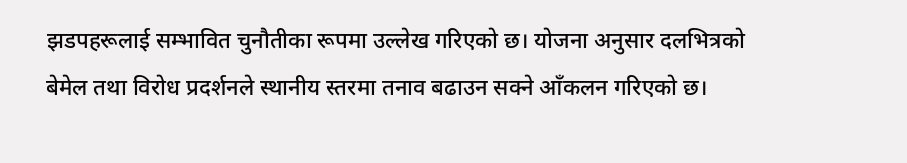झडपहरूलाई सम्भावित चुनौतीका रूपमा उल्लेख गरिएको छ। योजना अनुसार दलभित्रको बेमेल तथा विरोध प्रदर्शनले स्थानीय स्तरमा तनाव बढाउन सक्ने आँकलन गरिएको छ।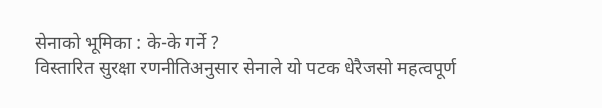सेनाको भूमिका : के-के गर्ने ?
विस्तारित सुरक्षा रणनीतिअनुसार सेनाले यो पटक धेरैजसो महत्वपूर्ण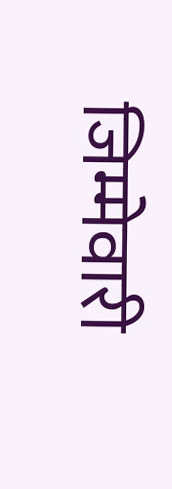जिम्मेवारी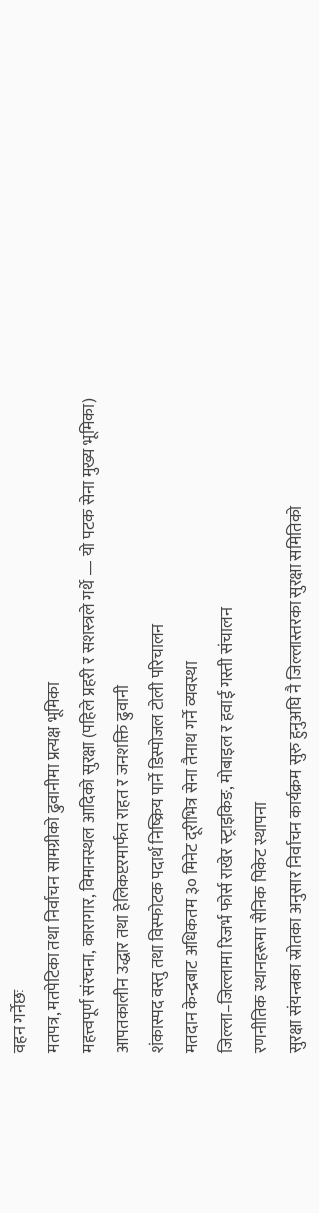वहन गर्नेछः
मतपत्र, मतपेटिका तथा निर्वाचन सामग्रीको ढुवानीमा प्रत्यक्ष भूमिका
महत्त्वपूर्ण संरचना, कारागार, विमानस्थल आदिको सुरक्षा (पहिले प्रहरी र सशस्त्रले गर्थे — यो पटक सेना मुख्य भूमिका)
आपतकालीन उद्धार तथा हेलिकप्टरमार्फत राहत र जनशक्ति ढुवानी
शंकास्पद वस्तु तथा विस्फोटक पदार्थ निष्क्रिय पार्ने डिस्पोजल टोली परिचालन
मतदान केन्द्रबाट अधिकतम ३० मिनेट दूरीभित्र सेना तैनाथ गर्ने व्यवस्था
जिल्ला–जिल्लामा रिजर्भ फोर्स राखेर स्ट्राइकिङ, मोबाइल र हवाई गस्ती संचालन
रणनीतिक स्थानहरूमा सैनिक पिकेट स्थापना
सुरक्षा संयन्त्रका स्रोतका अनुसार निर्वाचन कार्यक्रम सुरु हुनुअघि नै जिल्लास्तरका सुरक्षा समितिको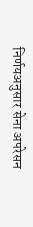निर्णयअनुसार सेना अपरेसन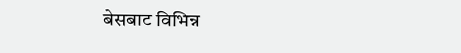बेसबाट विभिन्न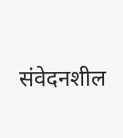संवेदनशील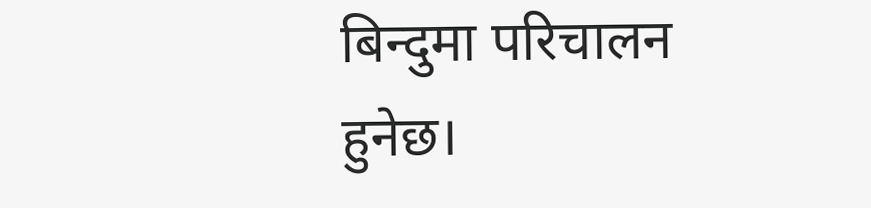बिन्दुमा परिचालन हुनेछ।